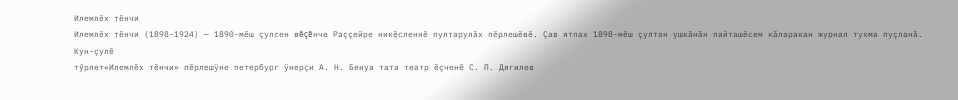Илемлĕх тĕнчи
Илемлĕх тĕнчи (1898-1924) — 1890-мĕш çулсен вĕçĕнче Раççейре никĕсленнĕ пултарулăх пĕрлешĕвĕ. Çав ятпах 1898-мĕш çултан ушкăнăн пайташĕсем кăларакан журнал тухма пуçланă.
Кун-çулĕ
тӳрлет«Илемлĕх тĕнчи» пĕрлешÿне петербург ÿнерçи А. Н. Бенуа тата театр ĕçченĕ С. П. Дягилев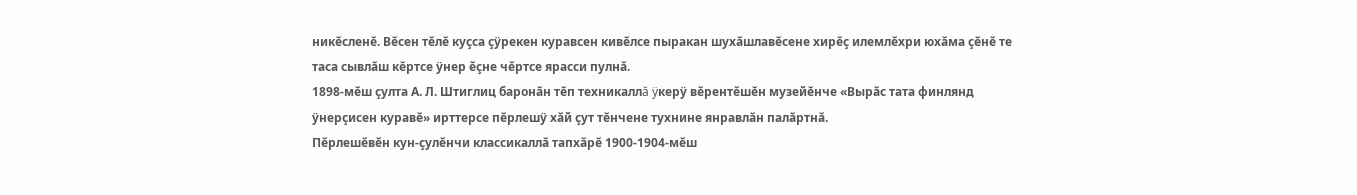никĕсленĕ. Вĕсен тĕлĕ куçса çÿрекен куравсен кивĕлсе пыракан шухăшлавĕсене хирĕç илемлĕхри юхăма çĕнĕ те таса сывлăш кĕртсе ÿнер ĕçне чĕртсе ярасси пулнă.
1898-мĕш çулта А. Л. Штиглиц баронăн тĕп техникаллă ÿкерÿ вĕрентĕшĕн музейĕнче «Вырăс тата финлянд ÿнерçисен куравĕ» ирттерсе пĕрлешÿ хăй çут тĕнчене тухнине янравлăн палăртнă.
Пĕрлешĕвĕн кун-çулĕнчи классикаллă тапхăрĕ 1900-1904-мĕш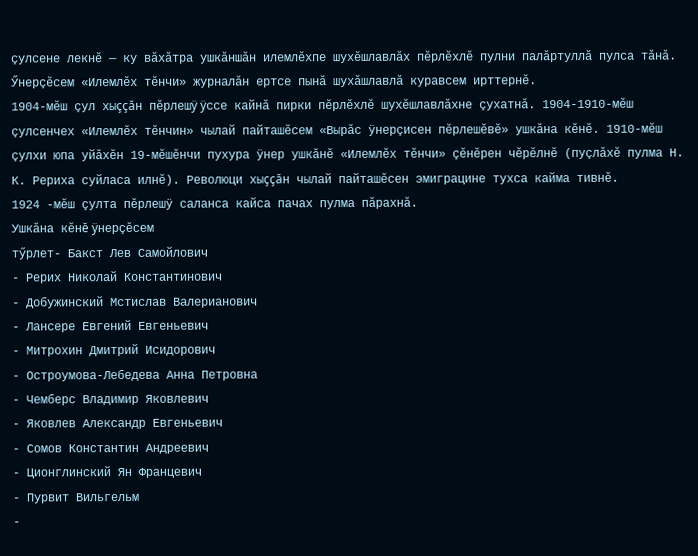çулсене лекнĕ — ку вăхăтра ушкăншăн илемлĕхпе шухĕшлавлăх пĕрлĕхлĕ пулни палăртуллă пулса тăнă. Ӳнерçĕсем «Илемлĕх тĕнчи» журналăн ертсе пынă шухăшлавлă куравсем ирттернĕ.
1904-мĕш çул хыççăн пĕрлешÿ ÿссе кайнă пирки пĕрлĕхлĕ шухĕшлавлăхне çухатнă. 1904-1910-мĕш çулсенчех «Илемлĕх тĕнчин» чылай пайташĕсем «Вырăс ÿнерçисен пĕрлешĕвĕ» ушкăна кĕнĕ. 1910-мĕш çулхи юпа уйăхĕн 19-мĕшĕнчи пухура ÿнер ушкăнĕ «Илемлĕх тĕнчи» çĕнĕрен чĕрĕлнĕ (пуçлăхĕ пулма Н. К. Рериха суйласа илнĕ). Революци хыççăн чылай пайташĕсен эмиграцине тухса кайма тивнĕ.
1924 -мĕш çулта пĕрлешÿ саланса кайса пачах пулма пăрахнă.
Ушкăна кĕнĕ ÿнерçĕсем
тӳрлет- Бакст Лев Самойлович
- Рерих Николай Константинович
- Добужинский Мстислав Валерианович
- Лансере Евгений Евгеньевич
- Митрохин Дмитрий Исидорович
- Остроумова-Лебедева Анна Петровна
- Чемберс Владимир Яковлевич
- Яковлев Александр Евгеньевич
- Сомов Константин Андреевич
- Ционглинский Ян Францевич
- Пурвит Вильгельм
-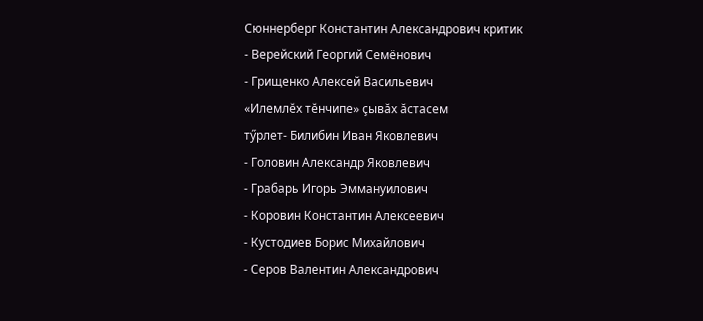Сюннерберг Константин Александрович критик
- Верейский Георгий Семёнович
- Грищенко Алексей Васильевич
«Илемлĕх тĕнчипе» çывăх ăстасем
тӳрлет- Билибин Иван Яковлевич
- Головин Александр Яковлевич
- Грабарь Игорь Эммануилович
- Коровин Константин Алексеевич
- Кустодиев Борис Михайлович
- Серов Валентин Александрович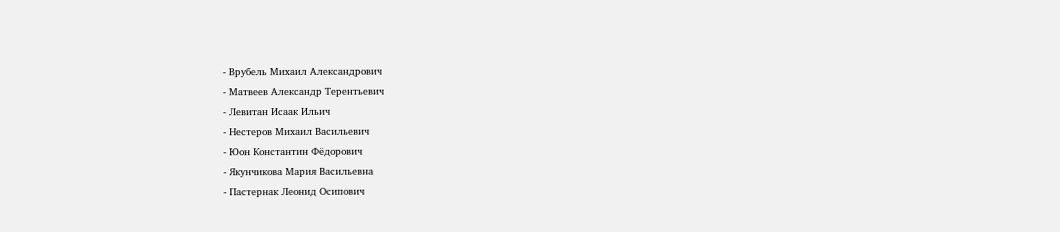- Врубель Михаил Александрович
- Матвеев Александр Терентьевич
- Левитан Исаак Ильич
- Нестеров Михаил Васильевич
- Юон Константин Фёдорович
- Якунчикова Мария Васильевна
- Пастернак Леонид Осипович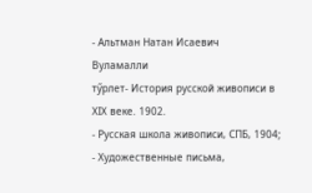- Альтман Натан Исаевич
Вуламалли
тӳрлет- История русской живописи в XIX веке. 1902.
- Русская школа живописи, СПБ, 1904;
- Художественные письма,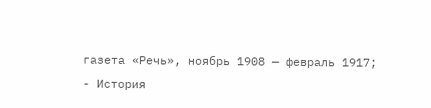газета «Речь», ноябрь 1908 — февраль 1917;
- История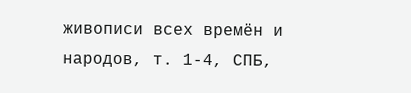живописи всех времён и народов, т. 1-4, СПБ,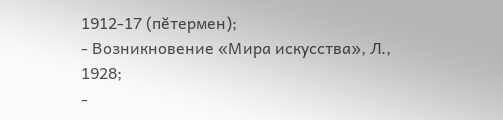1912-17 (пĕтермен);
- Возникновение «Мира искусства», Л., 1928;
-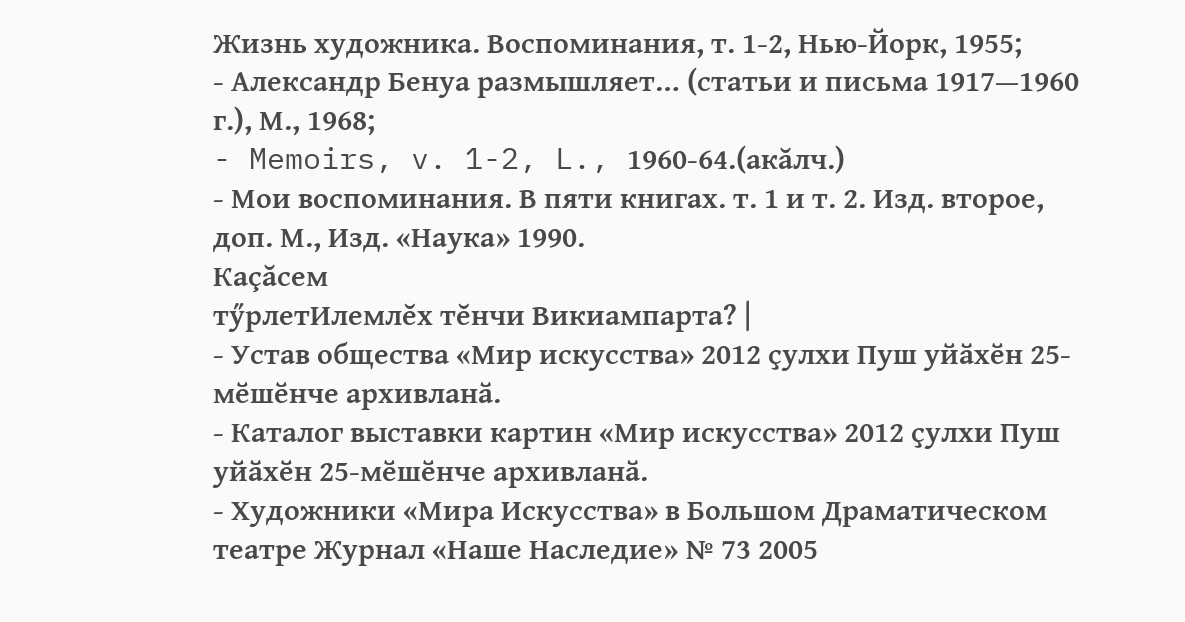Жизнь художника. Воспоминания, т. 1-2, Нью-Йорк, 1955;
- Александр Бенуа размышляет… (статьи и письма 1917—1960 г.), М., 1968;
- Memoirs, v. 1-2, L., 1960-64.(акăлч.)
- Мои воспоминания. В пяти книгах. т. 1 и т. 2. Изд. второе, доп. М., Изд. «Наука» 1990.
Каçăсем
тӳрлетИлемлĕх тĕнчи Викиампарта? |
- Устав общества «Мир искусства» 2012 ҫулхи Пуш уйӑхӗн 25-мӗшӗнче архивланӑ.
- Каталог выставки картин «Мир искусства» 2012 ҫулхи Пуш уйӑхӗн 25-мӗшӗнче архивланӑ.
- Художники «Мира Искусства» в Большом Драматическом театре Журнал «Наше Наследие» № 73 2005